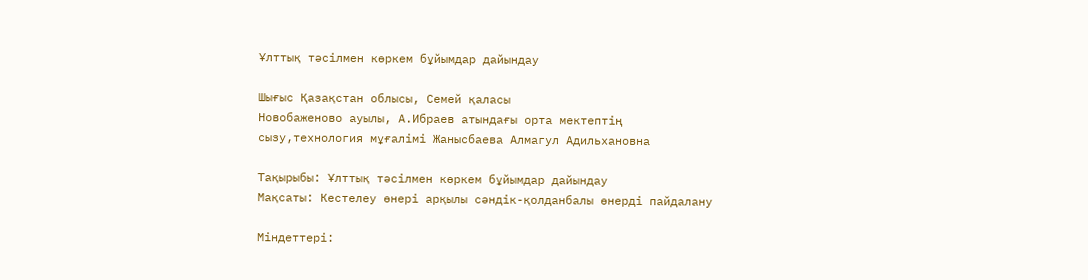Ұлттық тәсілмен көркем бұйымдар дайындау

Шығыс Қазақстан облысы, Семей қаласы
Новобаженово ауылы, А.Ибраев атындағы орта мектептің
cызу,технология мұғалімі Жанысбаева Алмагул Адильхановна

Тақырыбы: Ұлттық тәсілмен көркем бұйымдар дайындау
Мақсаты: Кестелеу өнері арқылы сәндік-қолданбалы өнерді пайдалану

Міндеттері: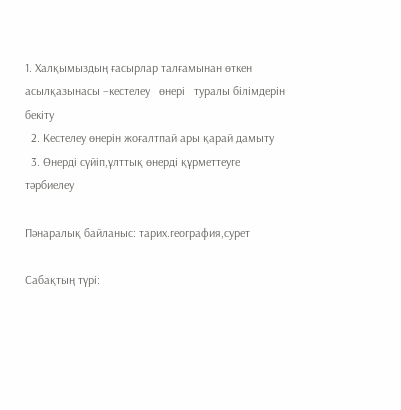1. Халқымыздың ғасырлар талғамынан өткен асылқазынасы –кестелеу   өнері   туралы білімдерін бекіту
  2. Кестелеу өнерін жоғалтпай ары қарай дамыту
  3. Өнерді сүйіп,ұлттық өнерді құрметтеуге тәрбиелеу

Пәнаралық байланыс: тарих.география,сурет

Сабақтың түрі: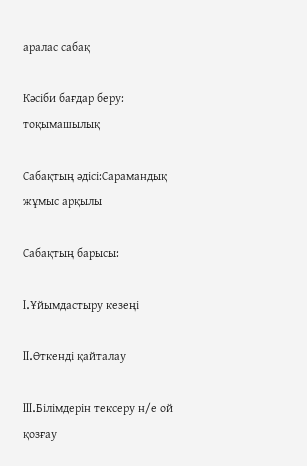аралас сабақ

Кәсіби бағдар беру: тоқымашылық

Сабақтың әдісі:Сарамандық жұмыс арқылы

Сабақтың барысы:

I.Ұйымдастыру кезеңі

II.Өткенді қайталау

III.Білімдерін тексеру н/е ой қозғау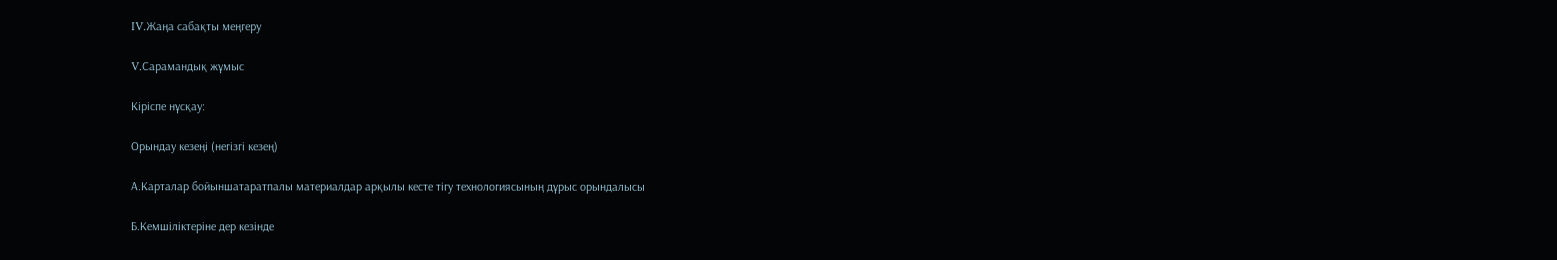IV.Жаңа сабақты меңгеру

V.Сарамандық жұмыс

Кіріспе нұсқау:

Орындау кезеңі (негізгі кезең)

А.Карталар бойыншатаратпалы материалдар арқылы кесте тігу технологиясының дұрыс орындалысы

Б.Кемшіліктеріне дер кезінде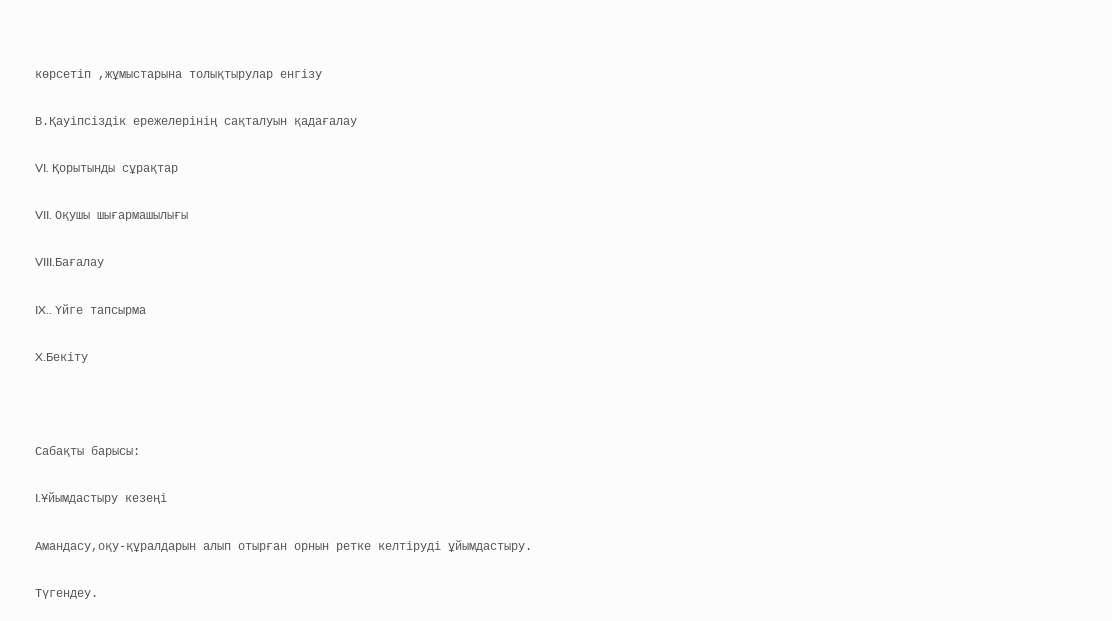көрсетіп ,жұмыстарына толықтырулар енгізу

В.Қауіпсіздік ережелерінің сақталуын қадағалау

VI. Қорытынды сұрақтар

VII. Оқушы шығармашылығы

VIII.Бағалау

IX.. Үйге тапсырма

X.Бекіту



Сабақты барысы:

I.Ұйымдастыру кезеңі

Амандасу,оқу-құралдарын алып отырған орнын ретке келтіруді ұйымдастыру.

Түгендеу.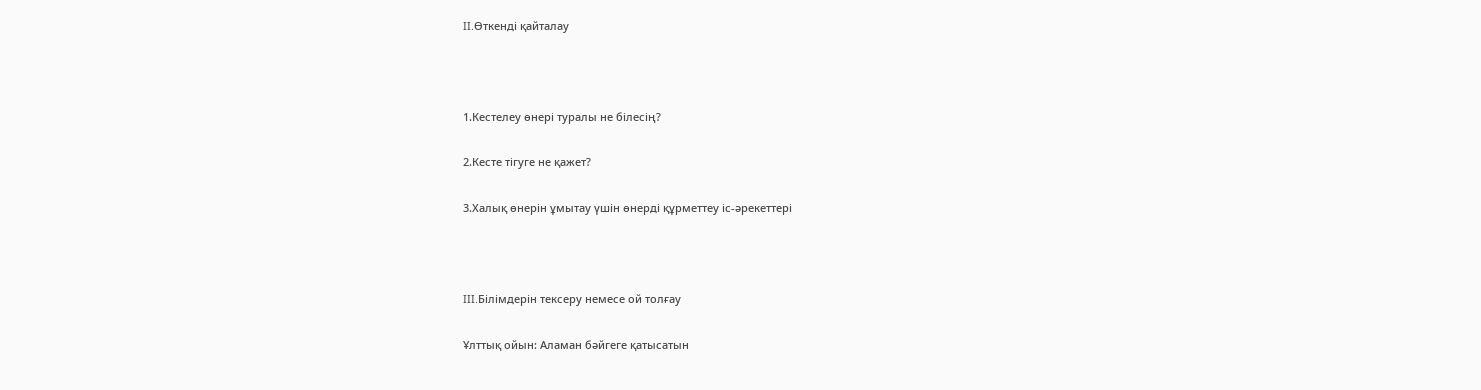II.Өткенді қайталау



1.Кестелеу өнері туралы не білесің?

2.Кесте тігуге не қажет?

3.Халық өнерін ұмытау үшін өнерді құрметтеу іс-әрекеттері



III.Білімдерін тексеру немесе ой толғау

Ұлттық ойын: Аламан бәйгеге қатысатын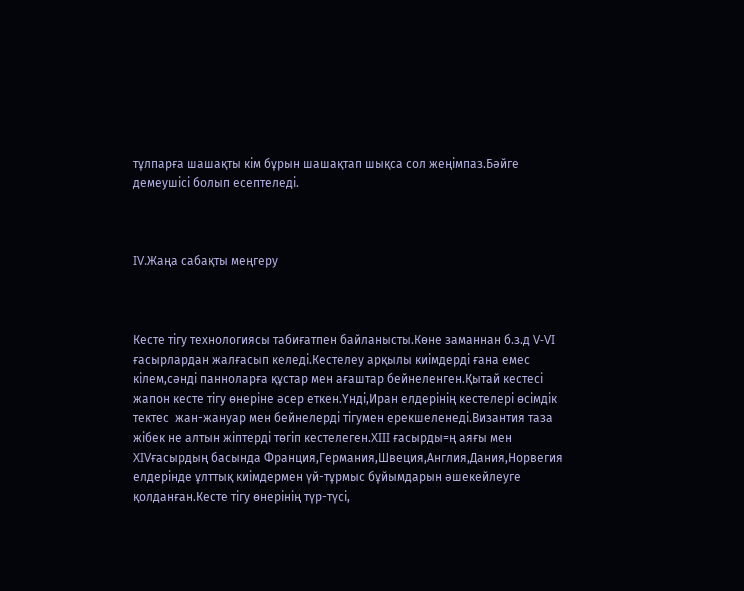тұлпарға шашақты кім бұрын шашақтап шықса сол жеңімпаз.Бәйге демеушісі болып есептеледі.



IV.Жаңа сабақты меңгеру



Кесте тігу технологиясы табиғатпен байланысты.Көне заманнан б.з.д V-VI ғасырлардан жалғасып келеді.Кестелеу арқылы киімдерді ғана емес кілем,сәнді панноларға құстар мен ағаштар бейнеленген.Қытай кестесі жапон кесте тігу өнеріне әсер еткен.Үнді,Иран елдерінің кестелері өсімдік тектес  жан-жануар мен бейнелерді тігумен ерекшеленеді.Византия таза жібек не алтын жіптерді төгіп кестелеген.XIII ғасырды=ң аяғы мен  XIVғасырдың басында Франция,Германия,Швеция,Англия,Дания,Норвегия елдерінде ұлттық киімдермен үй-тұрмыс бұйымдарын әшекейлеуге қолданған.Кесте тігу өнерінің түр-түсі,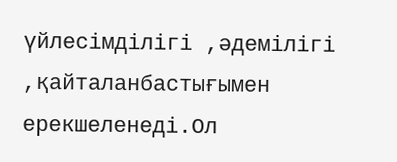үйлесімділігі ,әдемілігі ,қайталанбастығымен ерекшеленеді.Ол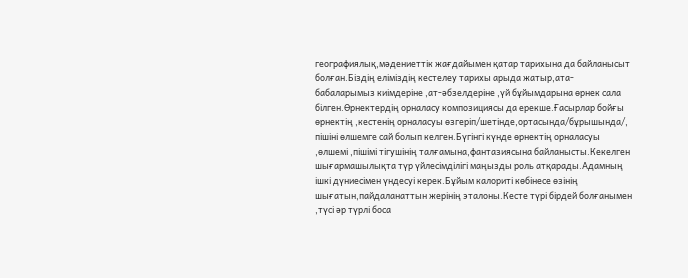географиялық,мәдениеттік жағдайымен қатар тарихына да байланысыт болған.Біздің еліміздің кестелеу тарихы арыда жатыр,ата-бабаларымыз киімдеріне ,ат-әбзелдеріне ,үй бұйымдарына өрнек сала білген.Өрнектердің орналасу композициясы да ерекше.Ғасырлар бойғы өрнектің ,кестенің орналасуы өзгеріп/шетінде,ортасында/бұрышында/, пішіні өлшемге сай болып келген.Бүгінгі күнде өрнектің орналасуы ,өлшемі ,пішімі тігушінің талғамына,фантазиясына байланысты.Кекелген шығармашылықта түр үйлесімділігі маңызды роль атқарады.Адамның ішкі дүниесімен үндесуі керек.Бұйым калориті көбінесе өзінің шығатын,пайдаланаттын жерінің эталоны.Кесте түрі бірдей болғанымен ,түсі әр түрлі боса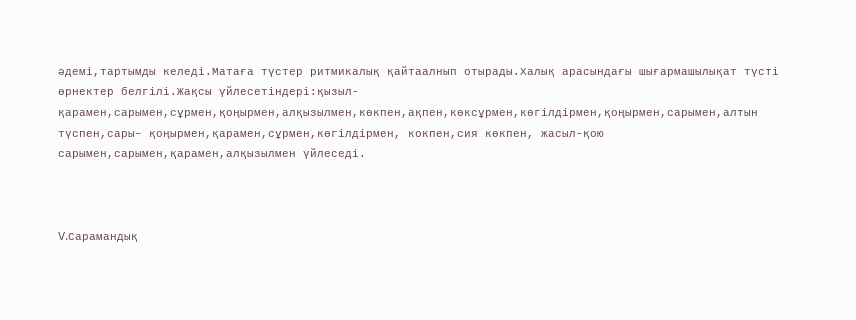әдемі,тартымды келеді.Матаға түстер ритмикалық қайтаалнып отырады.Халық арасындағы шығармашылықат түсті өрнектер белгілі.Жақсы үйлесетіндері:қызыл-қарамен,сарымен,сұрмен,қоңырмен,алқызылмен,көкпен,ақпен,көксұрмен,көгілдірмен,қоңырмен,сарымен,алтын түспен,сары– қоңырмен,қарамен,сұрмен,көгілдірмен, кокпен,сия көкпен, жасыл-қою сарымен,сарымен,қарамен,алқызылмен үйлеседі.



V.Сарамандық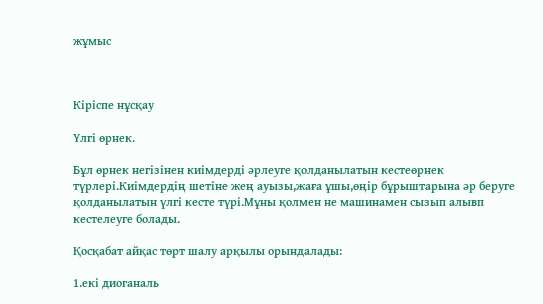жұмыс



Кіріспе нұсқау

Үлгі өрнек.

Бұл өрнек негізінен киімдерді әрлеуге қолданылатын кестеөрнек түрлері.Киімдердің шетіне жең ауызы,жаға ұшы,өңір бұрыштарына әр беруге қолданылатын үлгі кесте түрі.Мұны қолмен не машинамен сызып алывп кестелеуге болады.

Қосқабат айқас төрт шалу арқылы орындалады:

1.екі диоганаль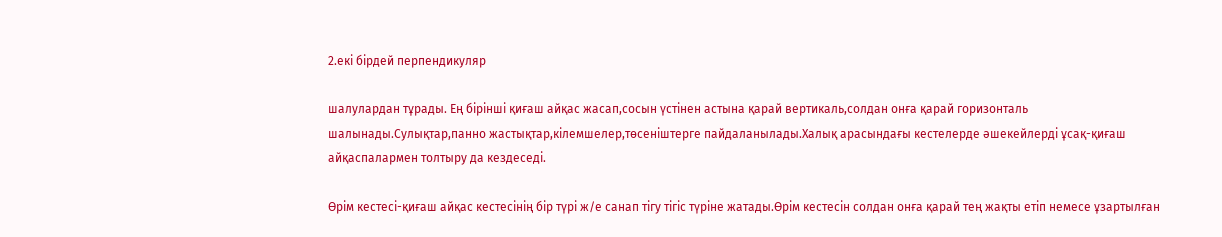2.екі бірдей перпендикуляр

шалулардан тұрады. Ең бірінші қиғаш айқас жасап,сосын үстінен астына қарай вертикаль,солдан онға қарай горизонталь шалынады.Сулықтар,панно жастықтар,кілемшелер,төсеніштерге пайдаланылады.Халық арасындағы кестелерде әшекейлерді ұсақ-қиғаш айқаспалармен толтыру да кездеседі.

Өрім кестесі-қиғаш айқас кестесінің бір түрі ж/е санап тігу тігіс түріне жатады.Өрім кестесін солдан онға қарай тең жақты етіп немесе ұзартылған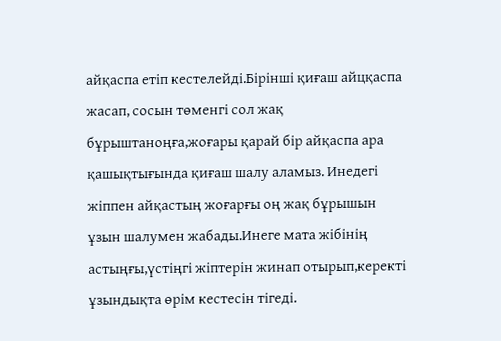айқаспа етіп кестелейді.Бірінші қиғаш айцқаспа жасап, сосын төменгі сол жақ бұрыштаноңға,жоғары қарай бір айқаспа ара қашықтығында қиғаш шалу аламыз. Инедегі жіппен айқастың жоғарғы оң жақ бұрышын ұзын шалумен жабады.Инеге мата жібінің астыңғы,үстіңгі жіптерін жинап отырып,керекті ұзындықта өрім кестесін тігеді.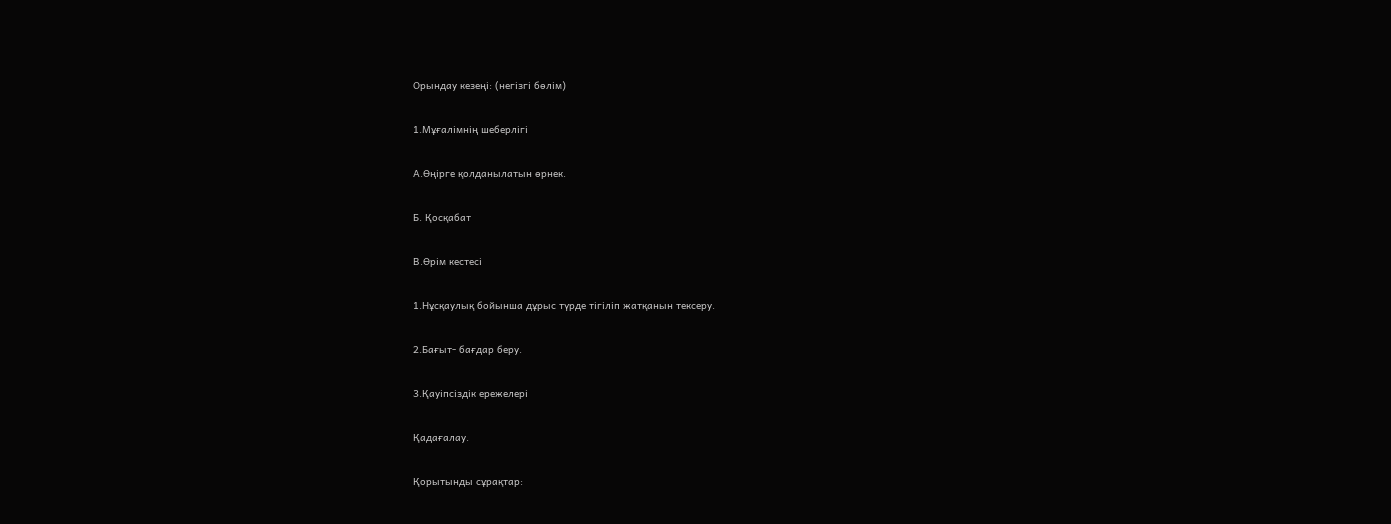Орындау кезеңі: (негізгі бөлім)

1.Мұғалімнің шеберлігі

А.Өңірге қолданылатын өрнек.

Б. Қосқабат

В.Өрім кестесі

1.Нұсқаулық бойынша дұрыс түрде тігіліп жатқанын тексеру.

2.Бағыт- бағдар беру.

3.Қауіпсіздік ережелері

Қадағалау.

Қорытынды сұрақтар: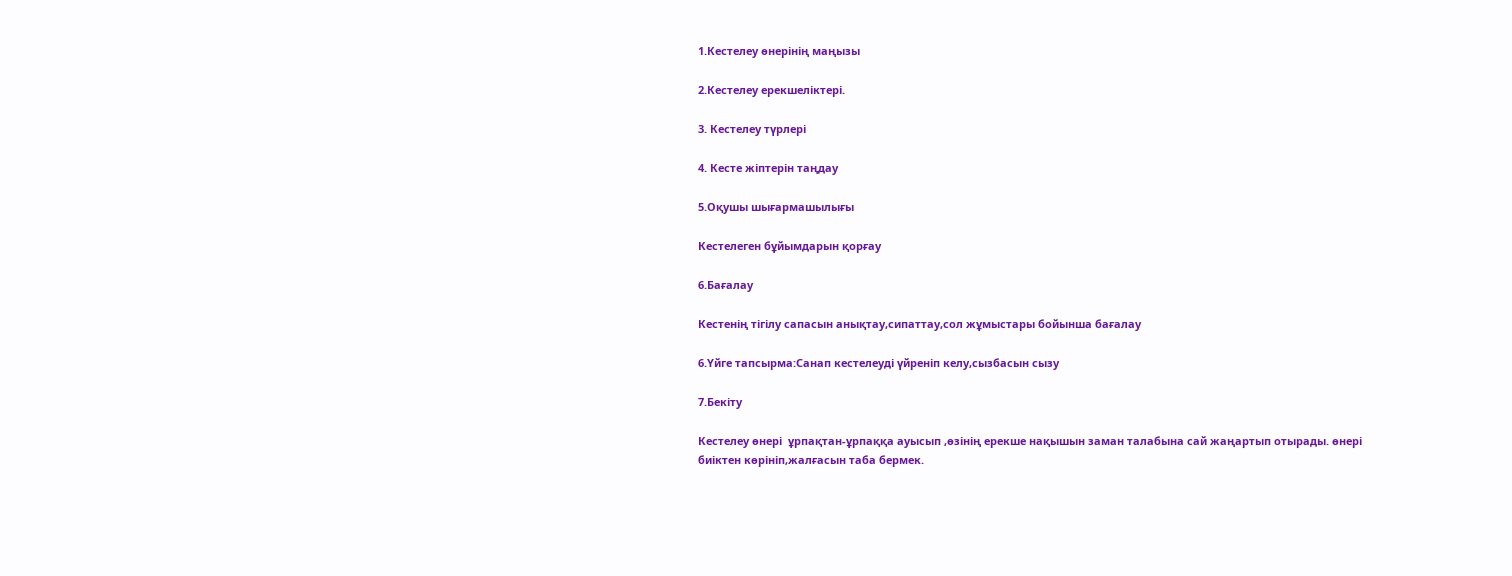1.Кестелеу өнерінің маңызы

2.Кестелеу ерекшеліктері.

3. Кестелеу түрлері

4. Кесте жіптерін таңдау

5.Оқушы шығармашылығы

Кестелеген бұйымдарын қорғау

6.Бағалау

Кестенің тігілу сапасын анықтау,сипаттау,сол жұмыстары бойынша бағалау

6.Үйге тапсырма:Санап кестелеуді үйреніп келу,сызбасын сызу

7.Бекіту

Кестелеу өнері  ұрпақтан-ұрпаққа ауысып ,өзінің ерекше нақышын заман талабына сай жаңартып отырады. өнері биіктен көрініп,жалғасын таба бермек.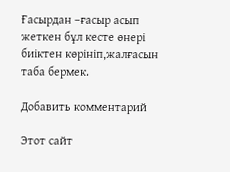Ғасырдан –ғасыр асып жеткен бұл кесте өнері биіктен көрініп,жалғасын таба бермек.

Добавить комментарий

Этот сайт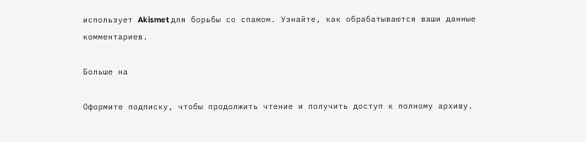использует Akismet для борьбы со спамом. Узнайте, как обрабатываются ваши данные комментариев.

Больше на

Оформите подписку, чтобы продолжить чтение и получить доступ к полному архиву.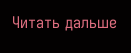Читать дальше